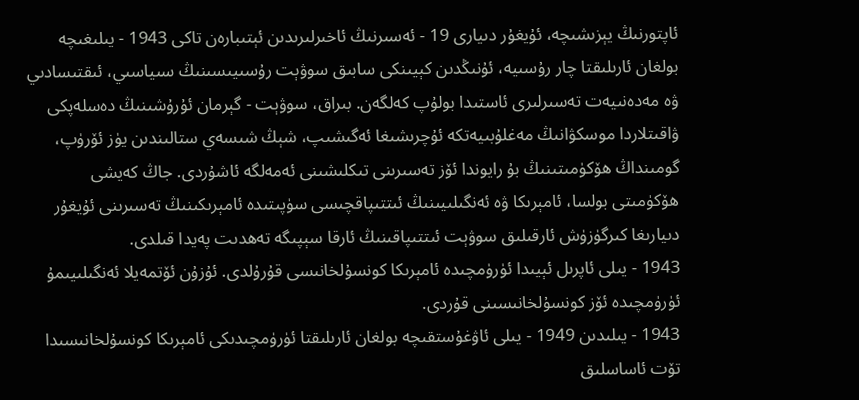ئاپتورنىڭ يېزىشىچە، ئۇيغۇر دىيارى 19 - ئەسىرنىڭ ئاخىرلىرىدىن ئېتىبارەن تاكى 1943 - يىلىغىچە بولغان ئارىلىقتا چار رۇسىيە، ئۇنىڭدىن كېيىنكى سابىق سوۋېت رۇسىيىسىنىڭ سىياسىي، ئىقتىسادىي ۋە مەدەنىيەت تەسىرلىرى ئاستىدا بولۇپ كەلگەن. بىراق، سوۋېت - گېرمان ئۇرۇشىنىڭ دەسلەپكى ۋاقىتلاردا موسكۋانىڭ مەغلۇبىيەتكە ئۇچرىشىغا ئەگىشىپ، شېڭ شىسەي ستالىندىن يۈز ئۆرۈپ، گومىنداڭ ھۆكۈمىتىنىڭ بۇ رايوندا ئۆز تەسىرىنى تىكلىشىنى ئەمەلگە ئاشۇردى. جاڭ كەيشى ھۆكۈمىتى بولسا، ئامېرىكا ۋە ئەنگىلىيىنىڭ ئىتتىپاقچىسى سۈپىتىدە ئامېرىكىنىڭ تەسىرىنى ئۇيغۇر دىيارىغا كىرگۈزۈش ئارقىلىق سوۋېت ئىتتىپاقىنىڭ ئارقا سېپىگە تەھدىت پەيدا قىلدى.
1943 - يىلى ئاپرىل ئېيىدا ئۈرۈمچىدە ئامېرىكا كونسۇلخانىسى قۇرۇلدى. ئۇزۇن ئۆتمەيلا ئەنگىلىيىمۇ ئۈرۈمچىدە ئۆز كونسۇلخانىسىنى قۇردى.
1943 - يىلىدىن 1949 - يىلى ئاۋغۇستقىچە بولغان ئارىلىقتا ئۈرۈمچىدىكى ئامېرىكا كونسۇلخانىسىدا تۆت ئاساسلىق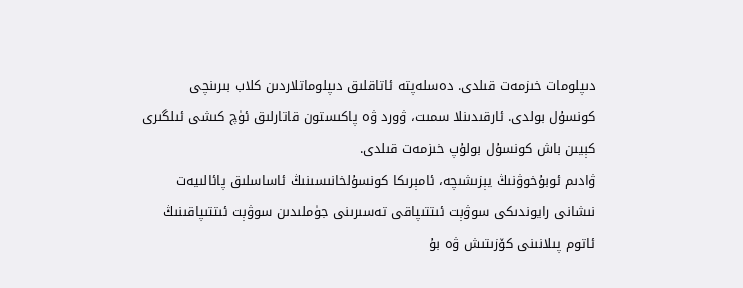دىپلومات خىزمەت قىلدى. دەسلەپتە ئاتاقلىق دىپلوماتلاردىن كلاب بىرىنچى كونسۇل بولدى. ئارقىدىنلا سمىت، ۋورد ۋە پاكىستون قاتارلىق ئۈچ كىشى ئىلگىرى كېيىن باش كونسۇل بولۇپ خىزمەت قىلدى.
ۋادىم ئوبۇخوۋنىڭ يېزىشىچە، ئامېرىكا كونسۇلخانىسىنىڭ ئاساسلىق پائالىيەت نىشانى رايوندىكى سوۋېت ئىتتىپاقى تەسىرىنى جۈملىدىن سوۋېت ئىتتىپاقىنىڭ ئاتوم پىلانىنى كۆزىتىش ۋە بۇ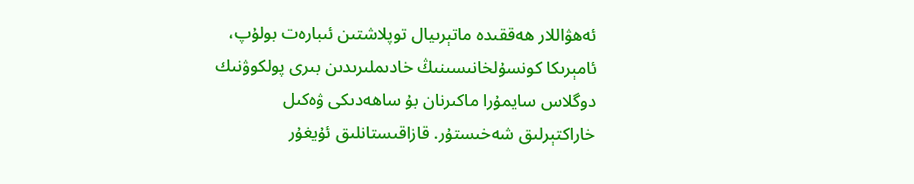ئەھۋاللار ھەققىدە ماتېرىيال توپلاشتىن ئىبارەت بولۇپ، ئامېرىكا كونسۇلخانىسىنىڭ خادىملىرىدىن بىرى پولكوۋنىك دوگلاس سايمۇرا ماكىرنان بۇ ساھەدىكى ۋەكىل خاراكتېرلىق شەخىستۇر. قازاقىستانلىق ئۇيغۇر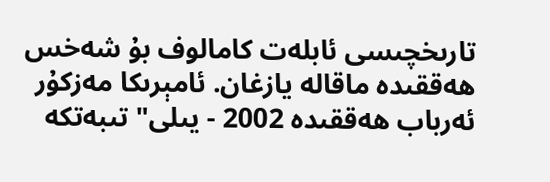تارىخچىسى ئابلەت كامالوف بۇ شەخس ھەققىدە ماقالە يازغان. ئامېرىكا مەزكۇر ئەرباب ھەققىدە 2002 - يىلى" تىبەتكە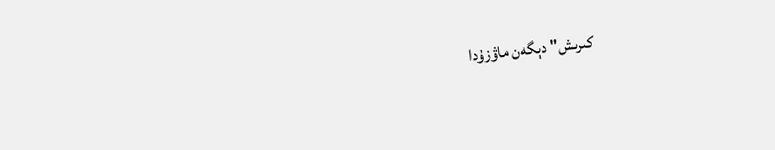كىرىش" دېگەن ماۋزۇدا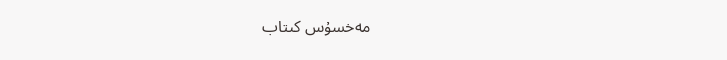مەخسۇس كىتاب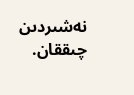نەشىردىن چىققان.